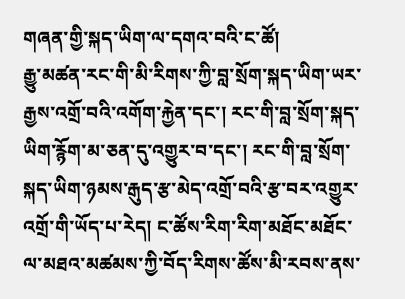གཞན་གྱི་སྐད་ཡིག་ལ་དགའ་བའི་ང་ཚོ།
རྒྱུ་མཚན་རང་གི་མི་རིགས་ཀྱི་བླ་སྲོག་སྐད་ཡིག་ཡར་རྒྱས་འགྲོ་བའི་འགོག་རྐྱེན་དང་། རང་གི་བླ་སྲོག་སྐད་ཡིག་རྙོག་མ་ཅན་དུ་འགྱུར་བ་དང་། རང་གི་བླ་སྲོག་སྐད་ཡིག་ཉམས་རྒུད་རྩ་མེད་འགྲོ་བའི་རྩ་བར་འགྱུར་འགྲོ་གི་ཡོད་པ་རེད། ང་ཚོས་རིག་རིག་མཐོང་མཐོང་ལ་མཐའ་མཚམས་ཀྱི་བོད་རིགས་ཚོས་མི་རབས་ནས་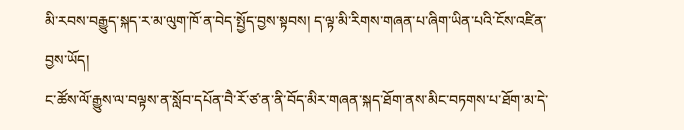མི་རབས་བརྒྱུད་སྐད་ར་མ་ལུག་ཁོ་ན་བེད་སྤྱོད་བྱས་སྟབས། ད་ལྟ་མི་རིགས་གཞན་པ་ཞིག་ཡིན་པའི་ངོས་འཛིན་བྱས་ཡོད།
ང་ཚོས་ལོ་རྒྱུས་ལ་བལྟས་ན་སློབ་དཔོན་བཻ་རོ་ཙ་ན་ནི་བོད་མིར་གཞན་སྐད་ཐོག་ནས་མིང་བཏགས་པ་ཐོག་མ་དེ་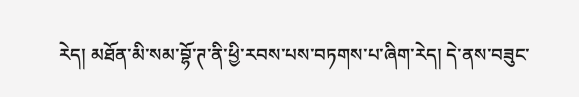རེད། མཐོན་མི་སམ་བྷོ་ཊ་ནི་ཕྱི་རབས་པས་བཏགས་པ་ཞིག་རེད། དེ་ནས་བཟུང་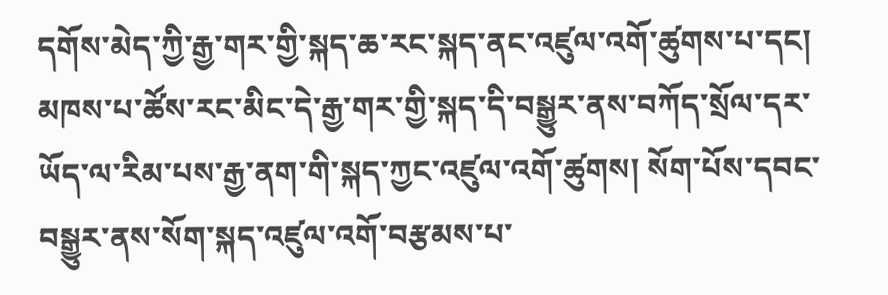དགོས་མེད་ཀྱི་རྒྱ་གར་གྱི་སྐད་ཆ་རང་སྐད་ནང་འཛུལ་འགོ་ཚུགས་པ་དང། མཁས་པ་ཚོས་རང་མིང་དེ་རྒྱ་གར་གྱི་སྐད་དི་བསྒྱུར་ནས་བཀོད་སྲོལ་དར་ཡོད་ལ་རིམ་པས་རྒྱ་ནག་གི་སྐད་ཀྱང་འཛུལ་འགོ་ཚུགས། སོག་པོས་དབང་བསྒྱུར་ནས་སོག་སྐད་འཛུལ་འགོ་བརྩམས་པ་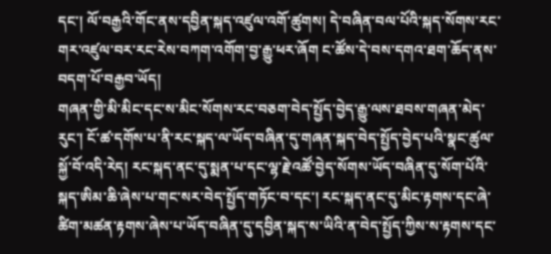དང་། ལོ་བརྒྱའི་གོང་ནས་དབྱིན་སྐད་འཛུལ་འགོ་ཚུགས། དེ་བཞིན་བལ་པོའི་སྐད་སོགས་རང་གར་འཛུལ་བར་རང་རེས་བཀག་འགོག་བྱ་རྒྱུ་ཕར་ཞོག ང་ཚོས་དེ་བས་དགའ་ཐག་ཆོད་ནས་བདག་པོ་བརྒྱབ་ཡོད།
གཞན་གྱི་མི་མིང་དང་ས་མིང་སོགས་རང་བཅག་བེད་སྤྱོད་བྱེད་རྒྱུ་ལས་ཐབས་གཞན་མེད་རུང་། ངོ་ཚ་དགོས་པ་ནི་རང་སྐད་ལ་ཡོད་བཞིན་དུ་གཞན་སྐད་བེད་སྤྱོད་བྱེད་པའི་སྣང་ཚུལ་སྐྱོ་བོ་འདི་རེད། རང་སྐད་ནང་དུ་སྨན་པ་དང་ལྷ་རྗེ་འཚོ་བྱེད་སོགས་ཡོད་བཞིན་དུ་སོག་པོའི་སྐད་ཨིམ་ཆི་ཞེས་པ་གང་སར་བེད་སྤྱོད་གཏོང་བ་དང་། རང་སྐད་ནང་དུ་མིང་རྟགས་དང་ཞེ་ཚིག་མཚན་རྟགས་ཞེས་པ་ཡོད་བཞིན་དུ་དབྱིན་སྐད་ས་ཡིའི་ན་བེད་སྤྱོད་ཀྱིས་ས་རྟགས་དང་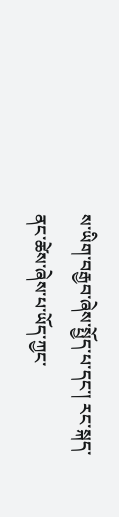ས་ཡིག་བརྒྱབ་ཞེས་སྤྱོད་པ་དང་། རང་སྐད་ནང་ཚེས་ཞེས་པ་ཡོད་ཀྱང་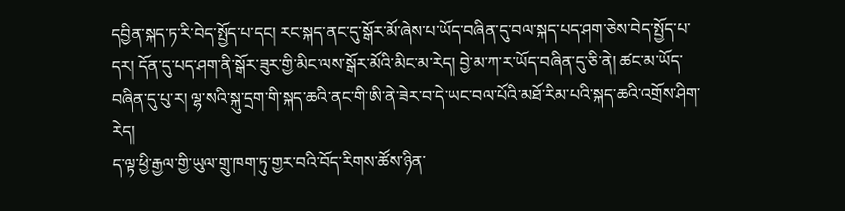དབྱིན་སྐད་ཏ་རི་བེད་སྤྱོད་པ་དང། རང་སྐད་ནང་དུ་སྒོར་མོ་ཞེས་པ་ཡོད་བཞིན་དུ་བལ་སྐད་པད་ཤག་ཅེས་བེད་སྤྱོད་པ་དར། དོན་དུ་པད་ཤག་ནི་སྒོར་ཟུར་གྱི་མིང་ལས་སྒོར་མོའི་མིང་མ་རེད། བྱེ་མ་ཀ་ར་ཡོད་བཞིན་དུ་ཅི་ནེ། ཚང་མ་ཡོད་བཞིན་དུ་པུ་ར། ལྷ་སའི་སྐུ་དྲག་གི་སྐད་ཆའི་ནང་གི་ཨི་ནེ་ཟེར་བ་དེ་ཡང་བལ་པོའི་མཐོ་རིམ་པའི་སྐད་ཆའི་འགྲོས་ཤིག་རེད།
ད་ལྟ་ཕྱི་རྒྱལ་གྱི་ཡུལ་གྲུ་ཁག་ཏུ་གྱར་བའི་བོད་རིགས་ཚོས་ཉིན་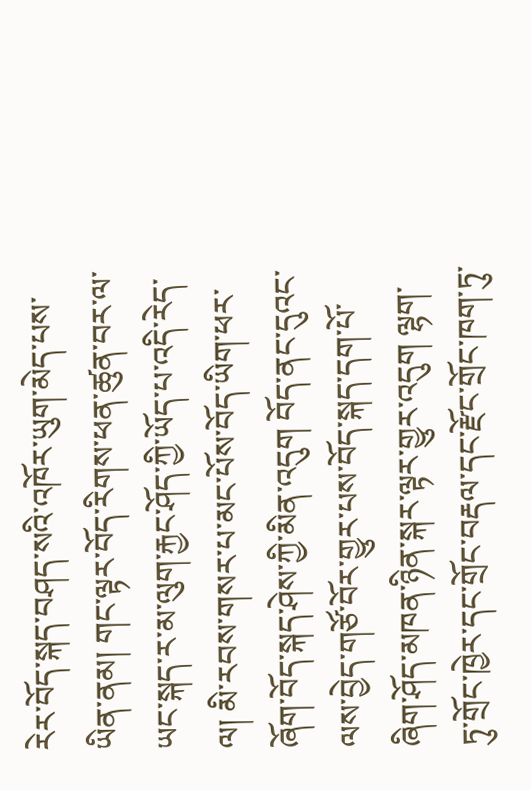རེར་བོད་སྐད་བཤད་སའི་འཁོར་ཡུག་མེད་པས་ཡིན་ནམ། གང་ལྟར་བོད་རིགས་ཕན་ཚུན་བར་ལ་ཡང་སྐད་ར་མ་ལུག་རྐྱང་ཤོད་ཀྱི་ཡོད་པ་འདི་རེད་ལ། མི་རབས་གསར་པ་མང་པོས་བོད་ཡིག་ཕར་ཞོག་བོད་སྐད་ཤེས་ཀྱི་མིན་འདུག བོད་ནང་དུའང་ལས་བྱེད་གཙོ་བོར་གྱུར་པས་བོད་སྐད་དག་པོ་ཞིག་ཤོད་མཁན་ཉིན་སྐར་ལྟར་གྱུར་འདུག ལྷག་ཏུ་གྲོང་ཁྱེར་དང་གྲོང་བརྡལ་དང་རྫོང་གྲོང་ཁག་ཏུ་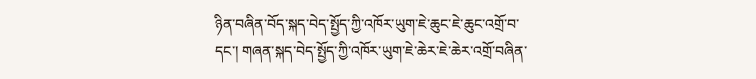ཉིན་བཞིན་བོད་སྐད་བེད་སྤྱོད་ཀྱི་འཁོར་ཡུག་ཇེ་ཆུང་ཇེ་ཆུང་འགྲོ་བ་དང་། གཞན་སྐད་བེད་སྤྱོད་ཀྱི་འཁོར་ཡུག་ཇེ་ཆེར་ཇེ་ཆེར་འགྲོ་བཞིན་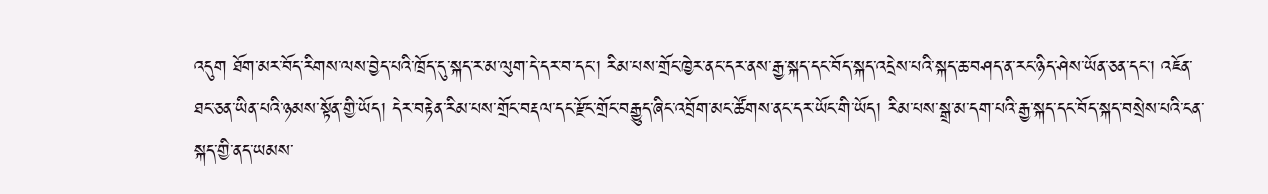འདུག ཐོག་མར་བོད་རིགས་ལས་བྱེད་པའི་ཁྲོད་དུ་སྐད་ར་མ་ལུག་དེ་དར་བ་དང་། རིམ་པས་གྲོང་ཁྱེར་ནང་དར་ནས་རྒྱ་སྐད་དང་བོད་སྐད་འདྲེས་པའི་སྐད་ཆ་བཤད་ན་རང་ཉིད་ཤེས་ཡོན་ཅན་དང་། འཇོན་ཐང་ཅན་ཡིན་པའི་ཉམས་སྟོན་གྱི་ཡོད། དེར་བརྟེན་རིམ་པས་གྲོང་བརྡལ་དང་རྫོང་གྲོང་བརྒྱུད་ཞིང་འབྲོག་མང་ཚོགས་ནང་དར་ཡོང་གི་ཡོད། རིམ་པས་སྒྲ་མ་དག་པའི་རྒྱ་སྐད་དང་བོད་སྐད་བསྲེས་པའི་ངན་སྐད་གྱི་ནད་ཡམས་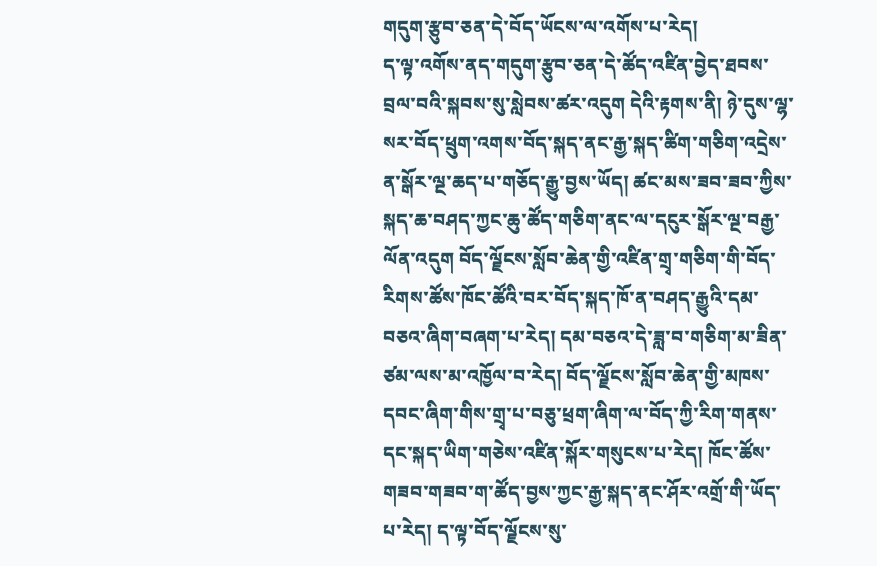གདུག་རྩུབ་ཅན་དེ་བོད་ཡོངས་ལ་འགོས་པ་རེད།
ད་ལྟ་འགོས་ནད་གདུག་རྩུབ་ཅན་དེ་ཚོད་འཛིན་བྱེད་ཐབས་བྲལ་བའི་སྐབས་སུ་སླེབས་ཚར་འདུག དེའི་རྟགས་ནི། ཉེ་དུས་ལྷ་སར་བོད་ཕྲུག་འགས་བོད་སྐད་ནང་རྒྱ་སྐད་ཚིག་གཅིག་འདྲེས་ན་སྒོར་ལྔ་ཆད་པ་གཅོད་རྒྱུ་བྱས་ཡོད། ཚང་མས་ཟབ་ཟབ་ཀྱིས་སྐད་ཆ་བཤད་ཀྱང་ཆུ་ཚོད་གཅིག་ནང་ལ་དངུར་སྒོར་ལྔ་བརྒྱ་ལོན་འདུག བོད་ལྗོངས་སློབ་ཆེན་གྱི་འཛིན་གྲྭ་གཅིག་གི་བོད་རིགས་ཚོས་ཁོང་ཚོའི་བར་བོད་སྐད་ཁོ་ན་བཤད་རྒྱུའི་དམ་བཅའ་ཞིག་བཞག་པ་རེད། དམ་བཅའ་དེ་ཟླ་བ་གཅིག་མ་ཟིན་ཙམ་ལས་མ་འཁྱོལ་བ་རེད། བོད་ལྗོངས་སློབ་ཆེན་གྱི་མཁས་དབང་ཞིག་གིས་གྲྭ་པ་བཅུ་ཕྲག་ཞིག་ལ་བོད་ཀྱི་རིག་གནས་དང་སྐད་ཡིག་གཅེས་འཛིན་སྐོར་གསུངས་པ་རེད། ཁོང་ཚོས་གཟབ་གཟབ་ག་ཚོད་བྱས་ཀྱང་རྒྱ་སྐད་ནང་ཤོར་འགྲོ་གི་ཡོད་པ་རེད། ད་ལྟ་བོད་ལྗོངས་སུ་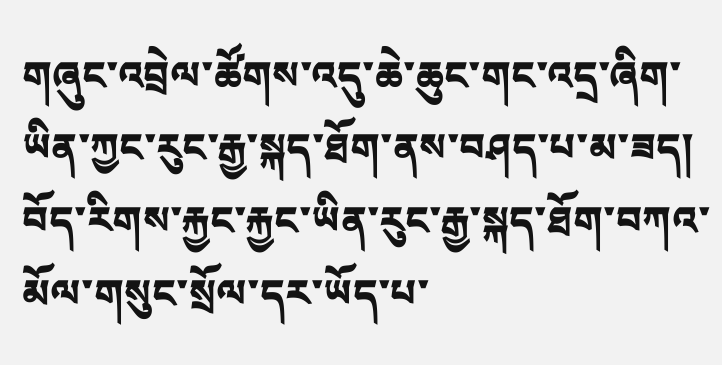གཞུང་འབྲེལ་ཚོགས་འདུ་ཆེ་ཆུང་གང་འདྲ་ཞིག་ཡིན་ཀྱང་རུང་རྒྱ་སྐད་ཐོག་ནས་བཤད་པ་མ་ཟད། བོད་རིགས་རྐྱང་རྐྱང་ཡིན་རུང་རྒྱ་སྐད་ཐོག་བཀའ་མོལ་གསུང་སྲོལ་དར་ཡོད་པ་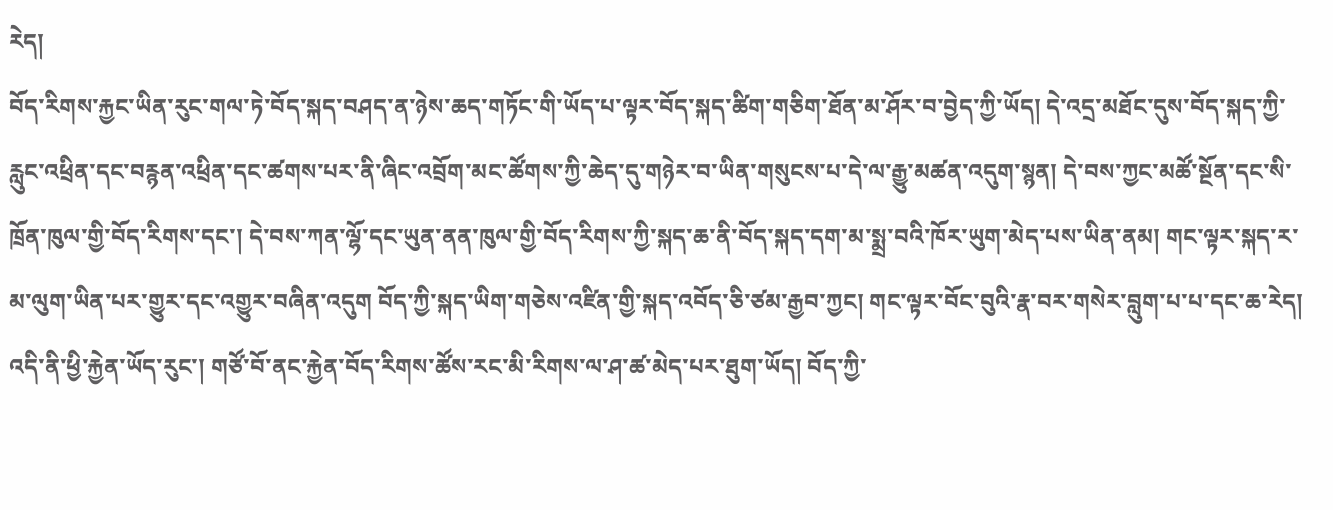རེད།
བོད་རིགས་རྐྱང་ཡིན་རུང་གལ་ཏེ་བོད་སྐད་བཤད་ན་ཉེས་ཆད་གཏོང་གི་ཡོད་པ་ལྟར་བོད་སྐད་ཚིག་གཅིག་ཐོན་མ་ཤོར་བ་བྱེད་ཀྱི་ཡོད། དེ་འདྲ་མཐོང་དུས་བོད་སྐད་ཀྱི་རླུང་འཕྲིན་དང་བརྙན་འཕྲིན་དང་ཚགས་པར་ནི་ཞིང་འབྲོག་མང་ཚོགས་ཀྱི་ཆེད་དུ་གཉེར་བ་ཡིན་གསུངས་པ་དེ་ལ་རྒྱུ་མཚན་འདུག་སྙན། དེ་བས་ཀྱང་མཚོ་སྔོན་དང་སི་ཁྲོན་ཁུལ་གྱི་བོད་རིགས་དང་། དེ་བས་ཀན་ལྷོ་དང་ཡུན་ནན་ཁུལ་གྱི་བོད་རིགས་ཀྱི་སྐད་ཆ་ནི་བོད་སྐད་དག་མ་སྨྲ་བའི་ཁོར་ཡུག་མེད་པས་ཡིན་ནམ། གང་ལྟར་སྐད་ར་མ་ལུག་ཡིན་པར་གྱུར་དང་འགྱུར་བཞིན་འདུག བོད་ཀྱི་སྐད་ཡིག་གཅེས་འཛིན་གྱི་སྐད་འབོད་ཅི་ཙམ་རྒྱབ་ཀྱང། གང་ལྟར་བོང་བུའི་རྣ་བར་གསེར་བླུག་པ་པ་དང་ཆ་རེད། འདི་ནི་ཕྱི་རྐྱེན་ཡོད་རུང་། གཙོ་བོ་ནང་རྐྱེན་བོད་རིགས་ཚོས་རང་མི་རིགས་ལ་ཤ་ཚ་མེད་པར་ཐུག་ཡོད། བོད་ཀྱི་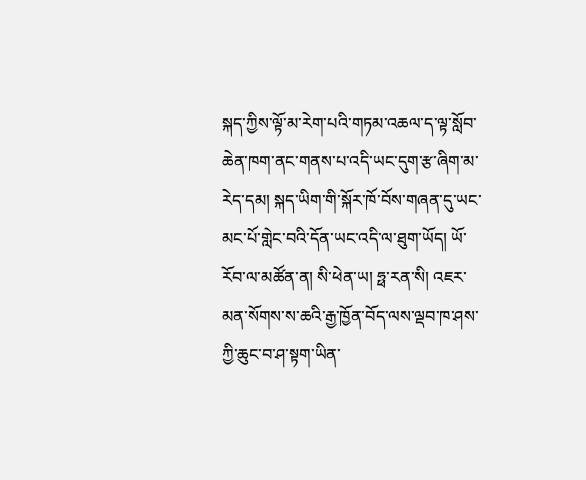སྐད་ཀྱིས་ལྟོ་མ་རེག་པའི་གཏམ་འཆལ་ད་ལྟ་སློབ་ཆེན་ཁག་ནང་གནས་པ་འདི་ཡང་དུག་རྩ་ཞིག་མ་རེད་དམ། སྐད་ཡིག་གི་སྐོར་ཁོ་བོས་གཞན་དུ་ཡང་མང་པོ་གླེང་བའི་དོན་ཡང་འདི་ལ་ཐུག་ཡོད། ཡོ་རོབ་ལ་མཚོན་ན། སི་ཕེན་ཡ། ཧྥ་རན་སི། འཇར་མན་སོགས་ས་ཆའི་རྒྱ་ཁྱོན་བོད་ལས་ལྡབ་ཁ་ཤས་ཀྱི་ཆུང་བ་ཤ་སྟག་ཡིན་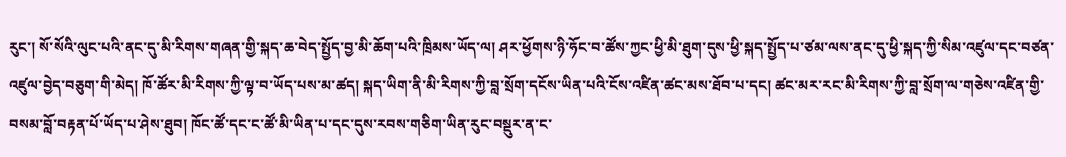རུང་། སོ་སོའི་ལུང་པའི་ནང་དུ་མི་རིགས་གཞན་གྱི་སྐད་ཆ་བེད་སྤྱོད་བྱ་མི་ཆོག་པའི་ཁྲིམས་ཡོད་ལ། ཤར་ཕྱོགས་ཉི་ཧོང་བ་ཚོས་ཀྱང་ཕྱི་མི་ཐུག་དུས་ཕྱི་སྐད་སྤྱོད་པ་ཙམ་ལས་ནང་དུ་ཕྱི་སྐད་ཀྱི་སིམ་འཛུལ་དང་བཙན་འཛུལ་བྱེད་བཅུག་གི་མེད། ཁོ་ཚོར་མི་རིགས་ཀྱི་ལྟ་བ་ཡོད་པས་མ་ཚད། སྐད་ཡིག་ནི་མི་རིགས་ཀྱི་བླ་སྲོག་དངོས་ཡིན་པའི་ངོས་འཛིན་ཚང་མས་ཐོབ་པ་དང། ཚང་མར་རང་མི་རིགས་ཀྱི་བླ་སྲོག་ལ་གཅེས་འཛིན་གྱི་བསམ་བློ་བརྟན་པོ་ཡོད་པ་ཤེས་ཐུབ། ཁོང་ཚོ་དང་ང་ཚོ་མི་ཡིན་པ་དང་དུས་རབས་གཅིག་ཡིན་རུང་བསྡུར་ན་ང་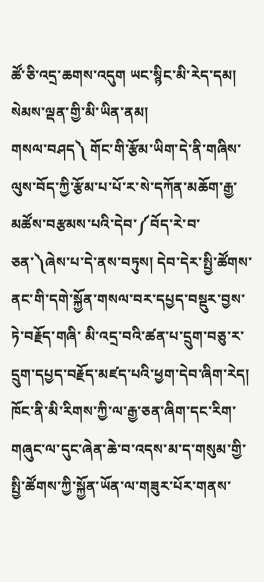ཚོ་ཅི་འདྲ་ཆགས་འདུག ཡང་སྙིང་མི་རེད་དམ། སེམས་ལྡན་གྱི་མི་ཡིན་ནམ།
གསལ་བཤད༽ གོང་གི་རྩོམ་ཡིག་དེ་ནི་གཞིས་ལུས་བོད་ཀྱི་རྩོམ་པ་པོ་ར་སེ་དཀོན་མཆོག་རྒྱ་མཚོས་བརྩམས་པའི་དེབ་༼བོད་རེ་བ་ཅན་༽ཞེས་པ་དེ་ནས་བཏུས། དེབ་དེར་སྤྱི་ཚོགས་ནང་གི་དགེ་སྐྱོན་གསལ་བར་དཔྱད་བསྡུར་བྱས་ཏེ་བརྗོད་གཞི་ མི་འདྲ་བའི་ཚན་པ་དྲུག་བཅུ་ར་དྲུག་དཔྱད་བརྗོད་མཛད་པའི་ཕྱག་དེབ་ཞིག་རེད། ཁོང་ནི་མི་རིགས་ཀྱི་ལ་རྒྱ་ཅན་ཞིག་དང་རིག་གཞུང་ལ་དུང་ཞེན་ཆེ་བ་འདས་མ་ད་གསུམ་གྱི་སྤྱི་ཚོགས་ཀྱི་སྐྱོན་ཡོན་ལ་གཟུར་པོར་གནས་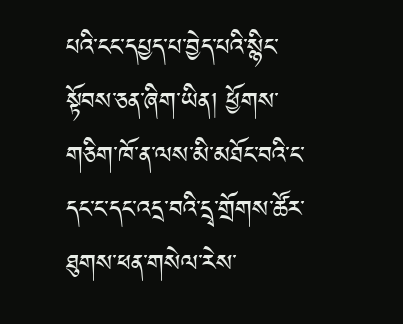པའི་ངང་དཔྱད་པ་བྱེད་པའི་སྙིང་སྟོབས་ཅན་ཞིག་ཡིན། ཕྱོགས་གཅིག་ཁོ་ན་ལས་མི་མཐོང་བའི་ང་དང་ང་དང་འདྲ་བའི་དྲྭ་གྲོགས་ཚོར་ཐུགས་ཕན་གསེལ་རེས་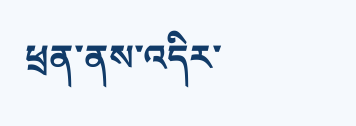ཕྲན་ནས་འདིར་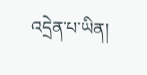འདྲེན་པ་ཡིན།